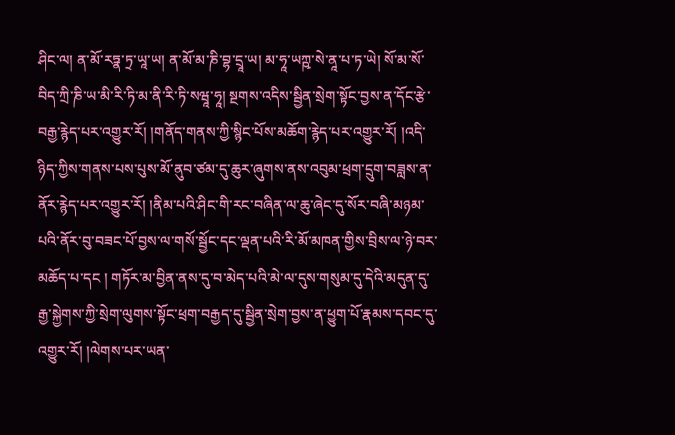ཤིང་ལ། ན་མོ་རཏྣ་ཏྲ་ཡཱ་ཡ། ན་མོ་མ་ཎི་བྷ་དྲཱ་ཡ། མ་ཧཱ་ཡཀྵ་སེ་ནཱ་པ་ཏ་ཡེ། སོ་མ་སོ་བིད་ཀྲི་ཎི་ཡ་མི་རི་ཏི་མ་ནི་རི་ཏི་སཝཱ་ཧཱ། སྔགས་འདིས་སྦྱིན་སྲེག་སྟོང་བྱས་ན་དོང་རྩེ་བརྒྱ་རྙེད་པར་འགྱུར་རོ། །གནོད་གནས་ཀྱི་སྙིང་པོས་མཆོག་རྙེད་པར་འགྱུར་རོ། །འདི་ཉིད་ཀྱིས་གནས་པས་པུས་མོ་ནུབ་ཙམ་དུ་ཆུར་ཞུགས་ནས་འབུམ་ཕྲག་དྲུག་བཟླས་ན་ནོར་རྙེད་པར་འགྱུར་རོ། །ནིམ་པའི་ཤིང་གི་རང་བཞིན་ལ་ཆུ་ཞེང་དུ་སོར་བཞི་མཉམ་པའི་ནོར་བུ་བཟང་པོ་བྱས་ལ་གསོ་སྦྱོང་དང་ལྡན་པའི་རི་མོ་མཁན་གྱིས་བྲིས་ལ་ཉེ་བར་མཆོད་པ་དང ། གཏོར་མ་བྱིན་ནས་དུ་བ་མེད་པའི་མེ་ལ་དུས་གསུམ་དུ་དེའི་མདུན་དུ་རྒྱ་སྐྱེགས་ཀྱི་སྲེག་ལུགས་སྟོང་ཕྲག་བརྒྱད་དུ་སྦྱིན་སྲེག་བྱས་ན་ཕྱུག་པོ་རྣམས་དབང་དུ་འགྱུར་རོ། །ལེགས་པར་ཡན་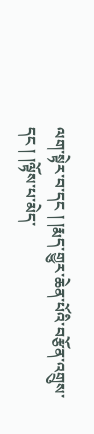ལག་སྟེར་བ་དང ། །རྨད་གྱུར་ཆེན་པོའི་བརྩོན་འགྲུས་དང ། །ལྟོས་པ་མེད་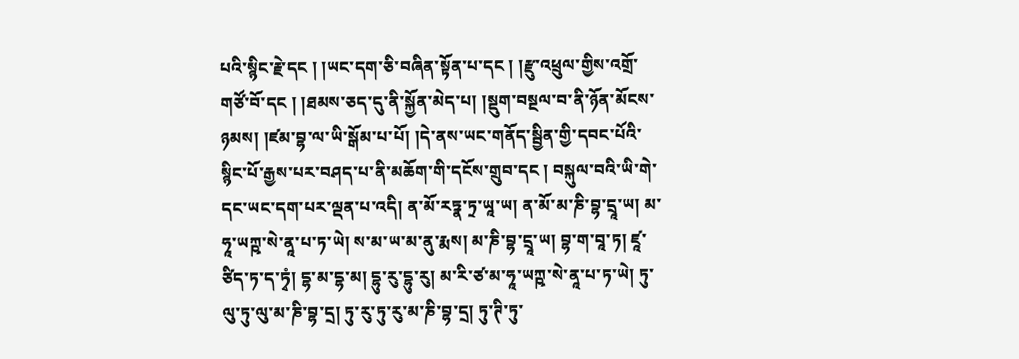པའི་སྙིང་རྗེ་དང ། །ཡང་དག་ཅི་བཞིན་སྟོན་པ་དང ། །རྫུ་འཕྲུལ་གྱིས་འགྲོ་གཙོ་བོ་དང ། །ཐམས་ཅད་དུ་ནི་སྐྱོན་མེད་པ། །སྡུག་བསྔལ་བ་ནི་ཉོན་མོངས་ཉམས། །ཛམ་བྷ་ལ་ཡི་སྒོམ་པ་པོ། །དེ་ནས་ཡང་གནོད་སྦྱིན་གྱི་དབང་པོའི་སྙིང་པོ་རྒྱས་པར་བཤད་པ་ནི་མཆོག་གི་དངོས་གྲུབ་དང ། བསྐུལ་བའི་ཡི་གེ་དང་ཡང་དག་པར་ལྡན་པ་འདི། ན་མོ་རཏྣ་ཏྲ་ཡཱ་ཡ། ན་མོ་མ་ཎི་བྷ་དྲཱ་ཡ། མ་ཧཱ་ཡཀྵ་སེ་ནཱ་པ་ཏ་ཡེ། ས་མ་ཡ་མ་ནུ་རྨས། མ་ཎི་བྷ་དྲཱ་ཡ། བྷ་ག་བཱ་ཏ། ཛཱ་ཙིད་ཏ་ད་ཏྭཾ། དྷ་མ་དྷ་མ། དྷུ་རུ་དྷུ་རུ། མ་རི་ཙ་མ་ཧཱ་ཡཀྵ་སེ་ནཱ་པ་ཏ་ཡེ། ཏུ་ལུ་ཏུ་ལུ་མ་ཎི་བྷ་དྲ། ཏུ་རུ་ཏུ་རུ་མ་ཎི་བྷ་དྲ། ཏུ་ཊི་ཏུ་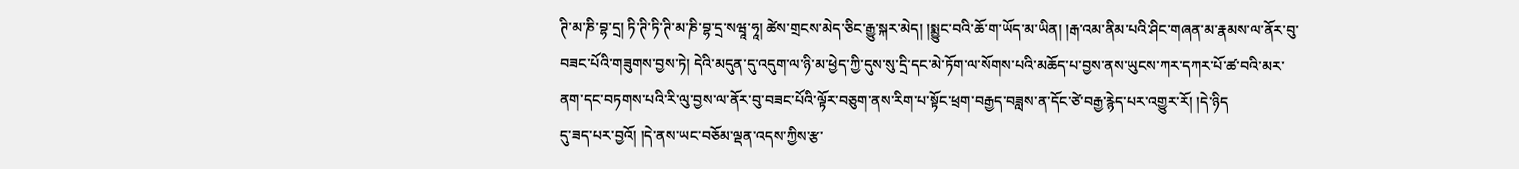ཊི་མ་ཎི་བྷ་དྲ། ཏི་ཊི་ཏི་ཊི་མ་ཎི་བྷ་དྲ་སཝཱ་ཧཱ། ཚེས་གྲངས་མེད་ཅིང་རྒྱུ་སྐར་མེད། །སྨྱུང་བའི་ཆོ་ག་ཡོད་མ་ཡིན། །རྒ་འམ་ནིམ་པའི་ཤིང་གཞན་མ་རྣམས་ལ་ནོར་བུ་བཟང་པོའི་གཟུགས་བྱས་ཏེ། དེའི་མདུན་དུ་འདུག་ལ་ཉི་མ་ཕྱེད་ཀྱི་དུས་སུ་དྲི་དང་མེ་ཏོག་ལ་སོགས་པའི་མཆོད་པ་བྱས་ནས་ཡུངས་ཀར་དཀར་པོ་ཚ་བའི་མར་ནག་དང་བཏགས་པའི་རི་ལུ་བྱས་ལ་ནོར་བུ་བཟང་པོའི་ལྟོར་བཅུག་ནས་རིག་པ་སྟོང་ཕྲག་བརྒྱད་བཟླས་ན་དོང་ཙེ་བརྒྱ་རྙེད་པར་འགྱུར་རོ། །དེ་ཉིད
དུ་ཟད་པར་བྱའོ། །དེ་ནས་ཡང་བཅོམ་ལྡན་འདས་ཀྱིས་རྩ་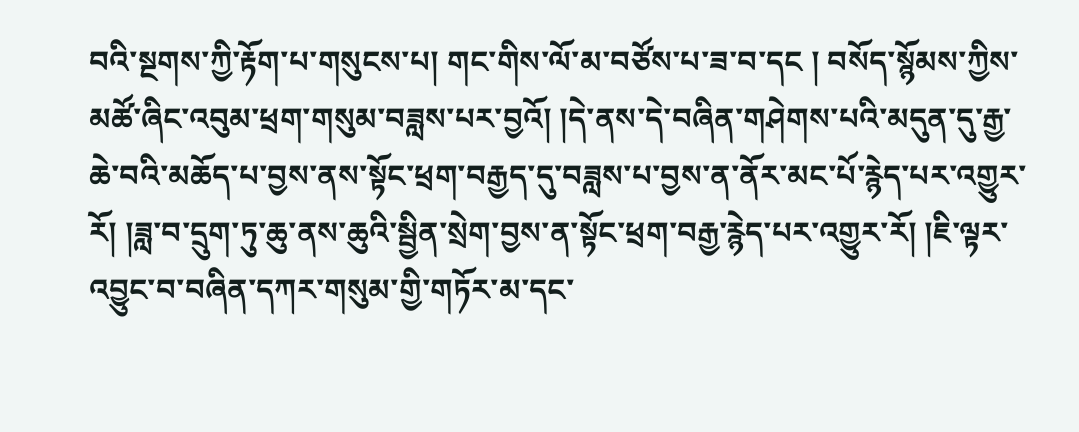བའི་སྔགས་ཀྱི་རྟོག་པ་གསུངས་པ། གང་གིས་ལོ་མ་བཙོས་པ་ཟ་བ་དང ། བསོད་སྙོམས་ཀྱིས་མཚོ་ཞིང་འབུམ་ཕྲག་གསུམ་བཟླས་པར་བྱའོ། །དེ་ནས་དེ་བཞིན་གཤེགས་པའི་མདུན་དུ་རྒྱ་ཆེ་བའི་མཆོད་པ་བྱས་ནས་སྟོང་ཕྲག་བརྒྱད་དུ་བཟླས་པ་བྱས་ན་ནོར་མང་པོ་རྙེད་པར་འགྱུར་རོ། །ཟླ་བ་དྲུག་ཏུ་ཆུ་ནས་ཆུའི་སྦྱིན་སྲེག་བྱས་ན་སྟོང་ཕྲག་བརྒྱ་རྙེད་པར་འགྱུར་རོ། །ཇི་ལྟར་འབྱུང་བ་བཞིན་དཀར་གསུམ་གྱི་གཏོར་མ་དང་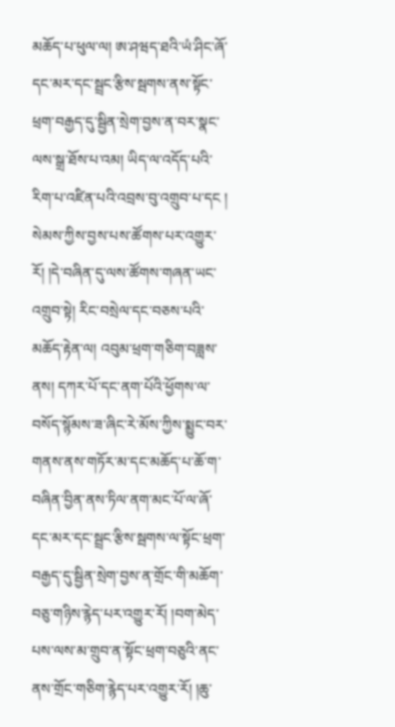མཆོད་པ་ཕུལ་ལ། ཨ་ཤཝད་ཐའི་ཡཾ་ཤིང་ཞོ་དང་མར་དང་སྦྲང་རྩིས་སྦགས་ནས་སྟོང་ཕྲག་བརྒྱད་དུ་སྦྱིན་སྲེག་བྱས་ན་བར་སྣང་ལས་སྒྲ་ཐོས་པ་འམ། ཡིད་ལ་འདོད་པའི་རིག་པ་འཛིན་པའི་འབྲས་བུ་འགྲུབ་པ་དང ། སེམས་ཀྱིས་བྱས་པས་ཚོགས་པར་འགྱུར་རོ། །དེ་བཞིན་དུ་ལས་ཚོགས་གཞན་ཡང་འགྲུབ་སྟེ། རིང་བསྲེལ་དང་བཅས་པའི་མཆོད་རྟེན་ལ། འབུམ་ཕྲག་གཅིག་བཟླས་ནས། དཀར་པོ་དང་ནག་པོའི་ཕྱོགས་ལ་བསོད་སྙོམས་ཟ་ཞིང་རེ་མོས་ཀྱིས་སྨྱུང་བར་གནས་ནས་གཏོར་མ་དང་མཆོད་པ་ཆོ་ག་བཞིན་བྱིན་ནས་ཏིལ་ནག་མང་པོ་ལ་ཞོ་དང་མར་དང་སྦྲང་རྩིས་སྦགས་ལ་སྟོང་ཕྲག་བརྒྱད་དུ་སྦྱིན་སྲེག་བྱས་ན་གྲོང་གི་མཆོག་བཅུ་གཉིས་རྙེད་པར་འགྱུར་རོ། །བག་མེད་པས་ལས་མ་གྲུབ་ན་སྟོང་ཕྲག་བཅུའི་ནང་ནས་གྲོང་གཅིག་རྙེད་པར་འགྱུར་རོ། །ཆུ་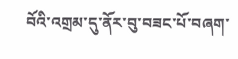བོའི་འགྲམ་དུ་ནོར་བུ་བཟང་པོ་བཞག་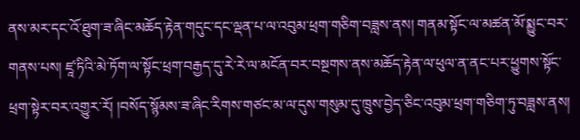ནས་མར་དང་འོ་ཐུག་ཟ་ཞིང་མཆོད་རྟེན་གདུང་དང་ལྡན་པ་ལ་འབུམ་ཕྲག་གཅིག་བཟླས་ནས། གནམ་སྟོང་ལ་མཚན་མོ་སྨྱུང་བར་གནས་པས། ཛཱ་ཏིའི་མེ་ཏོག་ལ་སྟོང་ཕྲག་བརྒྱད་དུ་རེ་རེ་ལ་མངོན་བར་བསྔགས་ནས་མཆོད་རྟེན་ལ་ཕུལ་ན་ནང་པར་ཕྱུགས་སྟོང་ཕྲག་སྟེར་བར་འགྱུར་རོ། །བསོད་སྙོམས་ཟ་ཞིང་རིགས་གཙང་མ་ལ་དུས་གསུམ་དུ་ཁྲུས་བྱེད་ཅིང་འབུམ་ཕྲག་གཅིག་ཏུ་བཟླས་ནས།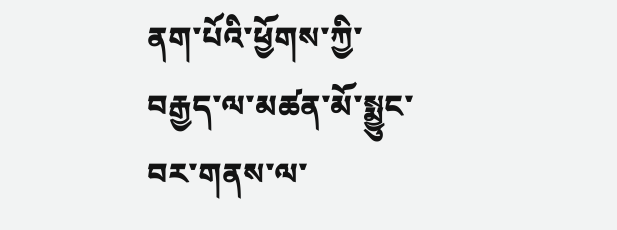ནག་པོའི་ཕྱོགས་ཀྱི་བརྒྱད་ལ་མཚན་མོ་སྨྱུང་བར་གནས་ལ་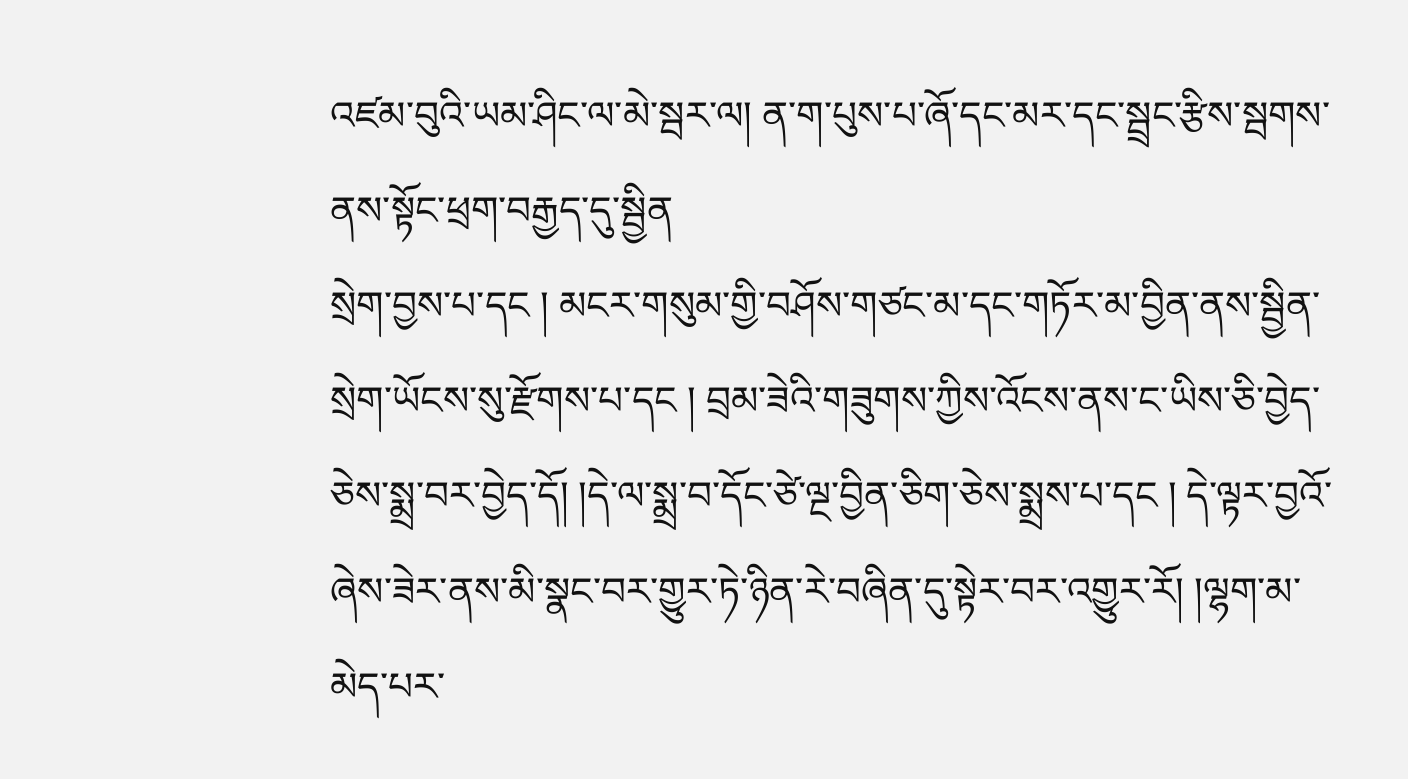འཛམ་བུའི་ཡམ་ཤིང་ལ་མེ་སྦར་ལ། ན་ག་པུས་པ་ཞོ་དང་མར་དང་སྦྲང་རྩིས་སྦགས་ནས་སྟོང་ཕྲག་བརྒྱད་དུ་སྦྱིན
སྲེག་བྱས་པ་དང ། མངར་གསུམ་གྱི་བཤོས་གཙང་མ་དང་གཏོར་མ་བྱིན་ནས་སྦྱིན་སྲེག་ཡོངས་སུ་རྫོགས་པ་དང ། བྲམ་ཟེའི་གཟུགས་ཀྱིས་འོངས་ནས་ང་ཡིས་ཅི་བྱེད་ཅེས་སྨྲ་བར་བྱེད་དོ། །དེ་ལ་སྨྲ་བ་དོང་ཙེ་ལྔ་བྱིན་ཅིག་ཅེས་སྨྲས་པ་དང ། དེ་ལྟར་བྱའོ་ཞེས་ཟེར་ནས་མི་སྣང་བར་གྱུར་ཏེ་ཉིན་རེ་བཞིན་དུ་སྟེར་བར་འགྱུར་རོ། །ལྷག་མ་མེད་པར་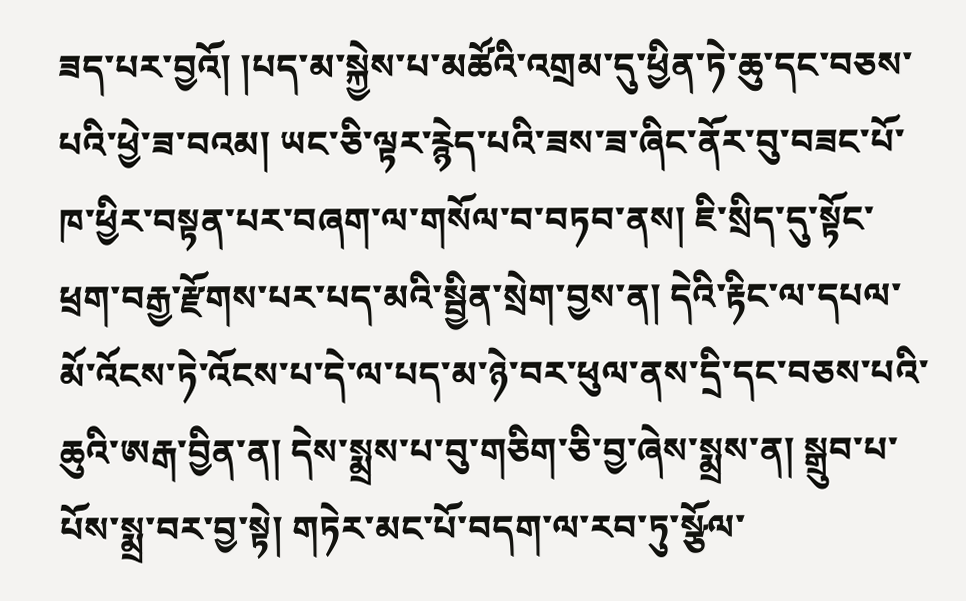ཟད་པར་བྱའོ། །པད་མ་སྐྱེས་པ་མཚོའི་འགྲམ་དུ་ཕྱིན་ཏེ་ཆུ་དང་བཅས་པའི་ཕྱེ་ཟ་བའམ། ཡང་ཅི་ལྟར་རྙེད་པའི་ཟས་ཟ་ཞིང་ནོར་བུ་བཟང་པོ་ཁ་ཕྱིར་བསྟན་པར་བཞག་ལ་གསོལ་བ་བཏབ་ནས། ཇི་སྲིད་དུ་སྟོང་ཕྲག་བརྒྱ་རྫོགས་པར་པད་མའི་སྦྱིན་སྲེག་བྱས་ན། དེའི་རྟིང་ལ་དཔལ་མོ་འོངས་ཏེ་འོངས་པ་དེ་ལ་པད་མ་ཉེ་བར་ཕུལ་ནས་དྲི་དང་བཅས་པའི་ཆུའི་ཨརྒ་བྱིན་ན། དེས་སྨྲས་པ་བུ་གཅིག་ཅི་བྱ་ཞེས་སྨྲས་ན། སྒྲུབ་པ་པོས་སྨྲ་བར་བྱ་སྟེ། གཏེར་མང་པོ་བདག་ལ་རབ་ཏུ་སྩོལ་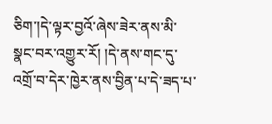ཅིག་།དེ་ལྟར་བྱའོ་ཞེས་ཟེར་ནས་མི་སྣང་བར་འགྱུར་རོ། །དེ་ནས་གང་དུ་འགྲོ་བ་དེར་ཁྱེར་ནས་བྱིན་པ་དེ་ཟད་པ་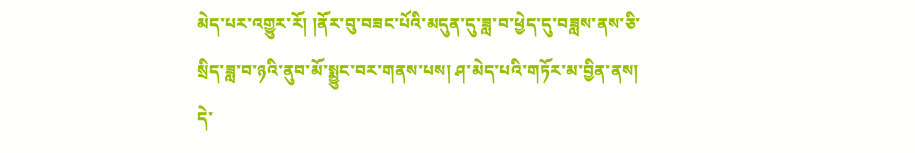མེད་པར་འགྱུར་རོ། །ནོར་བུ་བཟང་པོའི་མདུན་དུ་ཟླ་བ་ཕྱེད་དུ་བཟླས་ནས་ཅི་སྲིད་ཟླ་བ་ཉའི་ནུབ་མོ་སྨྱུང་བར་གནས་པས། ཤ་མེད་པའི་གཏོར་མ་བྱིན་ནས། དེ་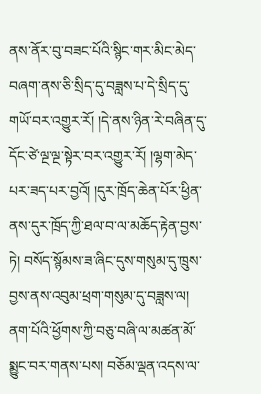ནས་ནོར་བུ་བཟང་པོའི་སྙིང་གར་མིང་མེད་བཞག་ནས་ཅི་སྲིད་དུ་བཟླས་པ་དེ་སྲིད་དུ་གཡོ་བར་འགྱུར་རོ། །དེ་ནས་ཉིན་རེ་བཞིན་དུ་དོང་ཙེ་ལྔ་ལྔ་སྟེར་བར་འགྱུར་རོ། །ལྷག་མེད་པར་ཟད་པར་བྱའོ། །དུར་ཁྲོད་ཆེན་པོར་ཕྱིན་ནས་དུར་ཁྲོད་ཀྱི་ཐལ་བ་ལ་མཆོད་རྟེན་བྱས་ཏེ། བསོད་སྙོམས་ཟ་ཞིང་དུས་གསུམ་དུ་ཁྲུས་བྱས་ནས་འབུམ་ཕྲག་གསུམ་དུ་བཟླས་ལ། ནག་པོའི་ཕྱོགས་ཀྱི་བཅུ་བཞི་ལ་མཚན་མོ་སྨྱུང་བར་གནས་པས། བཅོམ་ལྡན་འདས་ལ་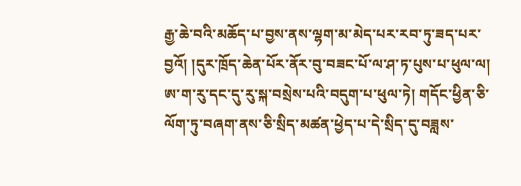རྒྱ་ཆེ་བའི་མཆོད་པ་བྱས་ནས་ལྷག་མ་མེད་པར་རབ་ཏུ་ཟད་པར་བྱའོ། །དུར་ཁྲོད་ཆེན་པོར་ནོར་བུ་བཟང་པོ་ལ་ཤ་ཏ་པུས་པ་ཕུལ་ལ། ཨ་ག་རུ་དང་དུ་རུ་སྐ་བསྲེས་པའི་བདུག་པ་ཕུལ་ཏེ། གདོང་ཕྱིན་ཅི་ལོག་ཏུ་བཞག་ནས་ཅི་སྲིད་མཚན་ཕྱེད་པ་དེ་སྲིད་དུ་བཟླས་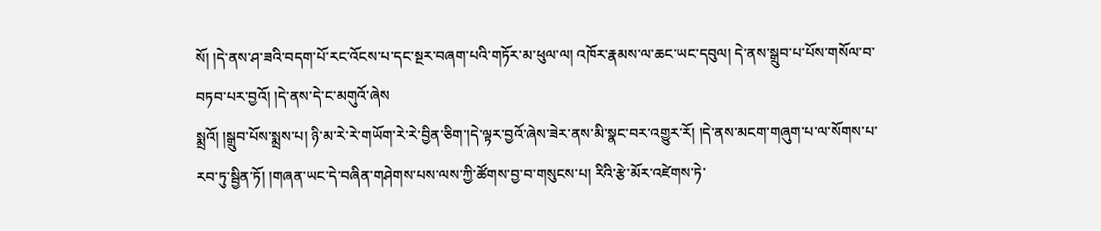སོ། །དེ་ནས་ཤ་ཟའི་བདག་པོ་རང་འོངས་པ་དང་སྔར་བཞག་པའི་གཏོར་མ་ཕུལ་ལ། འཁོར་རྣམས་ལ་ཆང་ཡང་དབུལ། དེ་ནས་སྒྲུབ་པ་པོས་གསོལ་བ་བཏབ་པར་བྱའོ། །དེ་ནས་དེ་ང་མགུའོ་ཞེས
སྨྲའོ། །སྒྲུབ་པོས་སྨྲས་པ། ཉི་མ་རེ་རེ་གཡོག་རེ་རེ་བྱིན་ཅིག་།དེ་ལྟར་བྱའོ་ཞེས་ཟེར་ནས་མི་སྣང་བར་འགྱུར་རོ། །དེ་ནས་མངག་གཞུག་པ་ལ་སོགས་པ་རབ་ཏུ་སྦྱིན་ཏོ། །གཞན་ཡང་དེ་བཞིན་གཤེགས་པས་ལས་ཀྱི་ཚོགས་བྱ་བ་གསུངས་པ། རིའི་རྩེ་མོར་འཛེགས་ཏེ་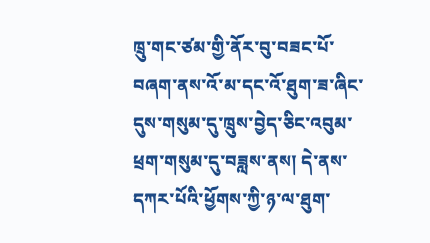ཁྲུ་གང་ཙམ་གྱི་ནོར་བུ་བཟང་པོ་བཞག་ནས་འོ་མ་དང་འོ་ཐུག་ཟ་ཞིང་དུས་གསུམ་དུ་ཁྲུས་བྱེད་ཅིང་འབུམ་ཕྲག་གསུམ་དུ་བཟླས་ནས། དེ་ནས་དཀར་པོའི་ཕྱོགས་ཀྱི་ཉ་ལ་ཐུག་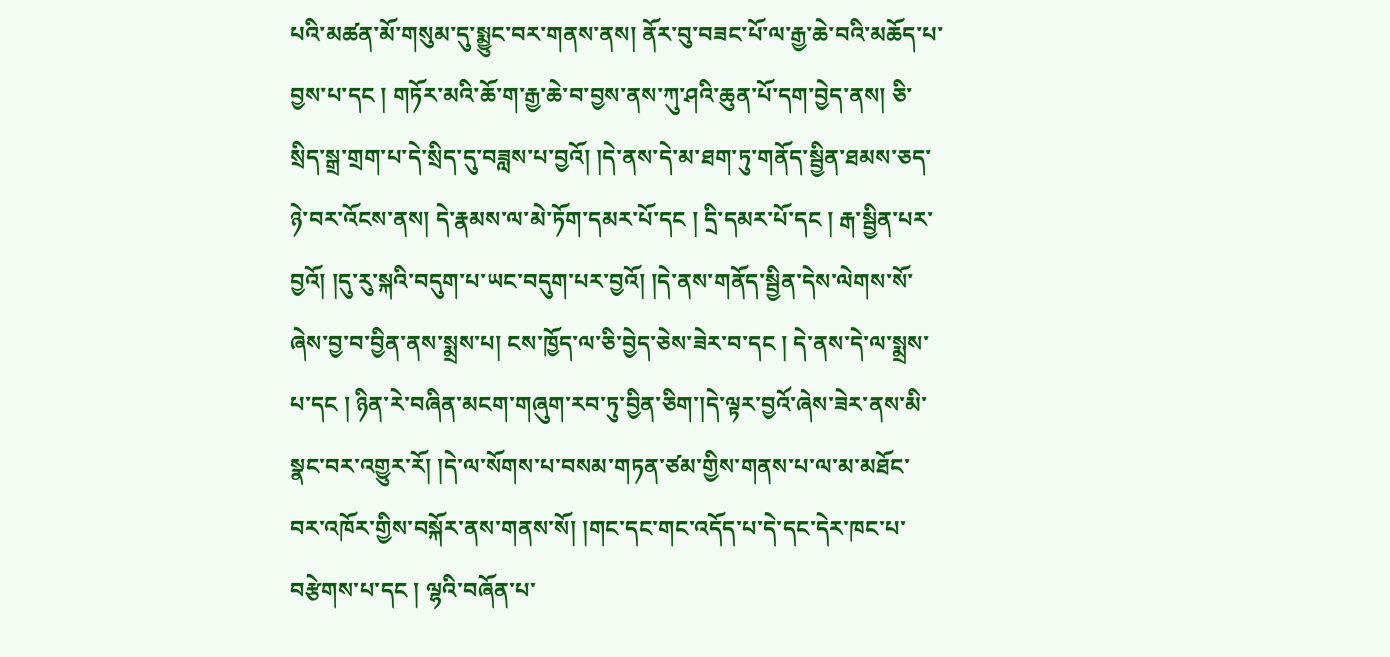པའི་མཚན་མོ་གསུམ་དུ་སྨྱུང་བར་གནས་ནས། ནོར་བུ་བཟང་པོ་ལ་རྒྱ་ཆེ་བའི་མཆོད་པ་བྱས་པ་དང ། གཏོར་མའི་ཆོ་ག་རྒྱ་ཆེ་བ་བྱས་ནས་ཀུ་ཤའི་ཆུན་པོ་དག་བྱེད་ནས། ཅི་སྲིད་སྒྲ་གྲག་པ་དེ་སྲིད་དུ་བཟླས་པ་བྱའོ། །དེ་ནས་དེ་མ་ཐག་ཏུ་གནོད་སྦྱིན་ཐམས་ཅད་ཉེ་བར་འོངས་ནས། དེ་རྣམས་ལ་མེ་ཏོག་དམར་པོ་དང ། དྲི་དམར་པོ་དང ། རྒ་སྦྱིན་པར་བྱའོ། །དུ་རུ་སྐའི་བདུག་པ་ཡང་བདུག་པར་བྱའོ། །དེ་ནས་གནོད་སྦྱིན་དེས་ལེགས་སོ་ཞེས་བྱ་བ་བྱིན་ནས་སྨྲས་པ། ངས་ཁྱོད་ལ་ཅི་བྱེད་ཅེས་ཟེར་བ་དང ། དེ་ནས་དེ་ལ་སྨྲས་པ་དང ། ཉིན་རེ་བཞིན་མངག་གཞུག་རབ་ཏུ་བྱིན་ཅིག་།དེ་ལྟར་བྱའོ་ཞེས་ཟེར་ནས་མི་སྣང་བར་འགྱུར་རོ། །དེ་ལ་སོགས་པ་བསམ་གཏན་ཙམ་གྱིས་གནས་པ་ལ་མ་མཐོང་བར་འཁོར་གྱིས་བསྐོར་ནས་གནས་སོ། །གང་དང་གང་འདོད་པ་དེ་དང་དེར་ཁང་པ་བརྩེགས་པ་དང ། ལྷའི་བཞོན་པ་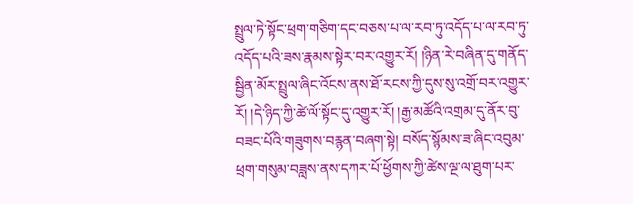སྤྲུལ་ཏེ་སྟོང་ཕྲག་གཅིག་དང་བཅས་པ་ལ་རབ་ཏུ་འདོད་པ་ལ་རབ་ཏུ་འདོད་པའི་ཟས་རྣམས་སྟེར་བར་འགྱུར་རོ། །ཉིན་རེ་བཞིན་དུ་གནོད་སྦྱིན་མོར་སྤྲུལ་ཞིང་འོངས་ནས་ཐོ་རངས་ཀྱི་དུས་སུ་འགྲོ་བར་འགྱུར་རོ། །དེ་ཉིད་ཀྱི་ཚེ་ལོ་སྟོང་དུ་འགྱུར་རོ། །རྒྱ་མཚོའི་འགྲམ་དུ་ནོར་བུ་བཟང་པོའི་གཟུགས་བརྙན་བཞག་སྟེ། བསོད་སྙོམས་ཟ་ཞིང་འབུམ་ཕྲག་གསུམ་བཟླས་ནས་དཀར་པོ་ཕྱོགས་ཀྱི་ཚེས་ལྔ་ལ་ཐུག་པར་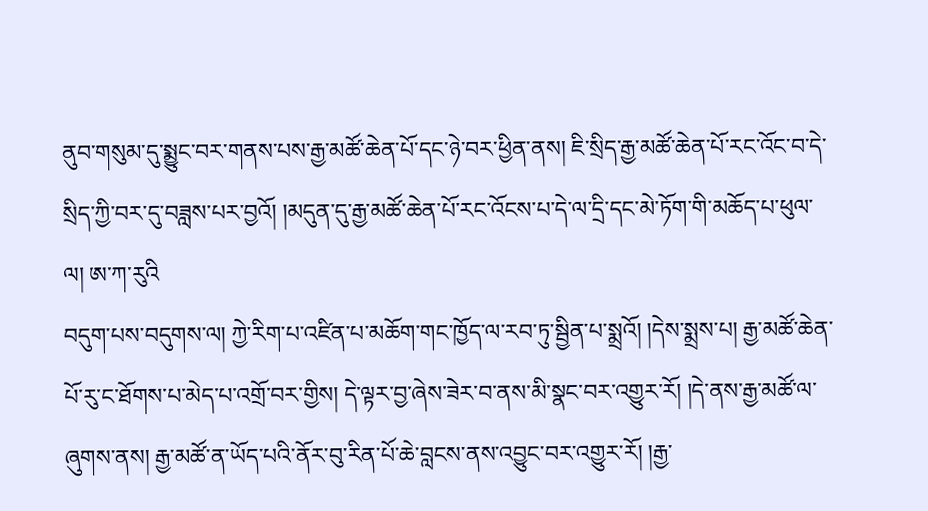ནུབ་གསུམ་དུ་སྨྱུང་བར་གནས་པས་རྒྱ་མཚོ་ཆེན་པོ་དང་ཉེ་བར་ཕྱིན་ནས། ཇི་སྲིད་རྒྱ་མཚོ་ཆེན་པོ་རང་འོང་བ་དེ་སྲིད་ཀྱི་བར་དུ་བཟླས་པར་བྱའོ། །མདུན་དུ་རྒྱ་མཚོ་ཆེན་པོ་རང་འོངས་པ་དེ་ལ་དྲི་དང་མེ་ཏོག་གི་མཆོད་པ་ཕུལ་ལ། ཨ་ཀ་རུའི
བདུག་པས་བདུགས་ལ། ཀྱེ་རིག་པ་འཛིན་པ་མཆོག་གང་ཁྱོད་ལ་རབ་ཏུ་སྦྱིན་པ་སྨྲའོ། །དེས་སྨྲས་པ། རྒྱ་མཚོ་ཆེན་པོ་རུ་ང་ཐོགས་པ་མེད་པ་འགྲོ་བར་གྱིས། དེ་ལྟར་བྱ་ཞེས་ཟེར་བ་ནས་མི་སྣང་བར་འགྱུར་རོ། །དེ་ནས་རྒྱ་མཚོ་ལ་ཞུགས་ནས། རྒྱ་མཚོ་ན་ཡོད་པའི་ནོར་བུ་རིན་པོ་ཆེ་བླངས་ནས་འབྱུང་བར་འགྱུར་རོ། །རྒྱ་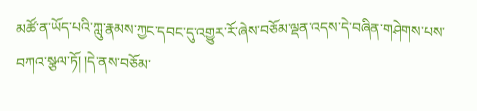མཚོ་ན་ཡོད་པའི་ཀླུ་རྣམས་ཀྱང་དབང་དུ་འགྱུར་རོ་ཞེས་བཅོམ་ལྡན་འདས་དེ་བཞིན་གཤེགས་པས་བཀའ་སྩལ་ཏོ། །དེ་ནས་བཅོམ་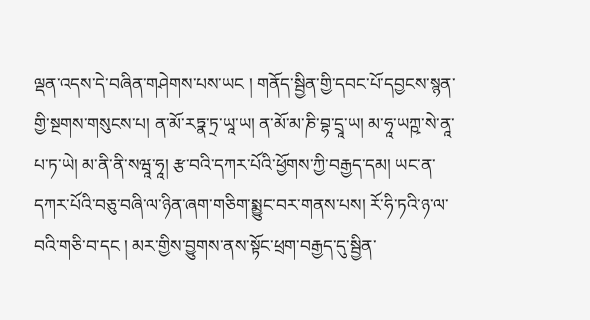ལྡན་འདས་དེ་བཞིན་གཤེགས་པས་ཡང ། གནོད་སྦྱིན་གྱི་དབང་པོ་དབྱངས་སྙན་གྱི་སྔགས་གསུངས་པ། ན་མོ་རཏྣ་ཏྲ་ཡཱ་ཡ། ན་མོ་མ་ཎི་བྷ་དྲཱ་ཡ། མ་ཧཱ་ཡཀྵ་སེ་ནཱ་པ་ཏ་ཡེ། མ་ནི་ནི་སཝཱ་ཧཱ། རྩ་བའི་དཀར་པོའི་ཕྱོགས་ཀྱི་བརྒྱད་དམ། ཡང་ན་དཀར་པོའི་བཅུ་བཞི་ལ་ཉིན་ཞག་གཅིག་སྨྱུང་བར་གནས་པས། རོ་ཧི་ཏའི་ཉ་ལ་བའི་གཅི་བ་དང ། མར་གྱིས་བྱུགས་ནས་སྟོང་ཕྲག་བརྒྱད་དུ་སྦྱིན་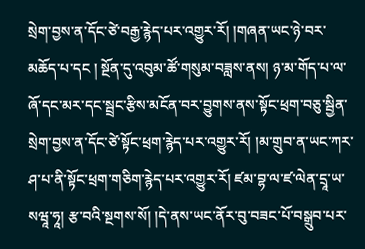སྲེག་བྱས་ན་དོང་ཙེ་བརྒྱ་རྙེད་པར་འགྱུར་རོ། །གཞན་ཡང་ཉེ་བར་མཆོད་པ་དང ། སྔོན་དུ་འབུམ་ཚོ་གསུམ་བཟླས་ནས། ཉ་མ་གོད་པ་ལ་ཞོ་དང་མར་དང་སྦྲང་རྩིས་མངོན་བར་བྱུགས་ནས་སྟོང་ཕྲག་བཅུ་སྦྱིན་སྲེག་བྱས་ན་དོང་ཙེ་སྟོང་ཕྲག་རྙེད་པར་འགྱུར་རོ། །མ་གྲུབ་ན་ཡང་ཀར་ཤ་པ་ནི་སྟོང་ཕྲག་གཅིག་རྙེད་པར་འགྱུར་རོ། ཛམ་བྷ་ལ་ཛ་ལེན་དྲཱ་ཡ་སཝཱ་ཧཱ། རྩ་བའི་སྔགས་སོ། །དེ་ནས་ཡང་ནོར་བུ་བཟང་པོ་བསྒྲུབ་པར་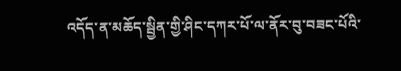འདོད་ན་མཆོད་སྦྱིན་གྱི་ཤིང་དཀར་པོ་ལ་ནོར་བུ་བཟང་པོའི་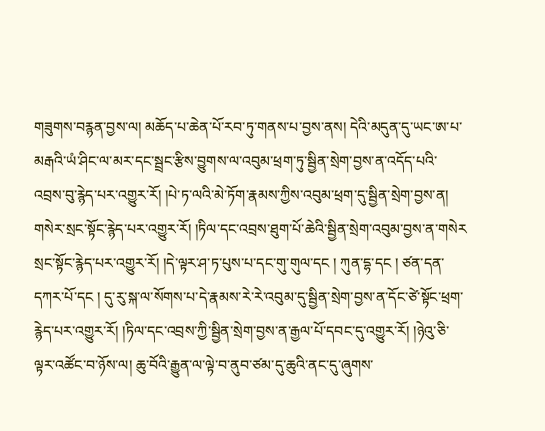གཟུགས་བརྙན་བྱས་ལ། མཆོད་པ་ཆེན་པོ་རབ་ཏུ་གནས་པ་བྱས་ནས། དེའི་མདུན་དུ་ཡང་ཨ་པ་མརྒའི་ཡཾ་ཤིང་ལ་མར་དང་སྦྲང་རྩིས་བྱུགས་ལ་འབུམ་ཕྲག་ཏུ་སྦྱིན་སྲེག་བྱས་ན་འདོད་པའི་འབྲས་བུ་རྙེད་པར་འགྱུར་རོ། །པེ་ཏ་ལའི་མེ་ཏོག་རྣམས་ཀྱིས་འབུམ་ཕྲག་དུ་སྦྱིན་སྲེག་བྱས་ན། གསེར་སྲང་སྟོང་རྙེད་པར་འགྱུར་རོ། །ཏིལ་དང་འབྲས་ཐུག་པོ་ཆེའི་སྦྱིན་སྲེག་འབུམ་བྱས་ན་གསེར
སྲང་སྟོང་རྙེད་པར་འགྱུར་རོ། །དེ་ལྟར་ཤ་ཏ་པུས་པ་དང་གུ་གུལ་དང ། ཀུན་དྷ་དང ། ཙན་དན་དཀར་པོ་དང ། དུ་རུ་སྐ་ལ་སོགས་པ་དེ་རྣམས་རེ་རེ་འབུམ་དུ་སྦྱིན་སྲེག་བྱས་ན་དོང་ཙེ་སྟོང་ཕྲག་རྙེད་པར་འགྱུར་རོ། །ཏིལ་དང་འབྲས་ཀྱི་སྦྱིན་སྲེག་བྱས་ན་རྒྱལ་པོ་དབང་དུ་འགྱུར་རོ། །ཉེའུ་ཅི་ལྟར་འཚོང་བ་ཉོས་ལ། ཆུ་བོའི་རྒྱུན་ལ་ལྟེ་བ་ནུབ་ཙམ་དུ་ཆུའི་ནང་དུ་ཞུགས་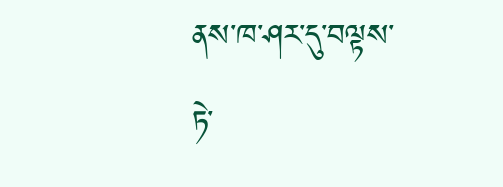ནས་ཁ་ཤར་དུ་བལྟས་ཏེ་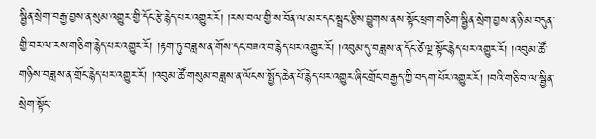སྦྱིན་སྲེག་བརྒྱ་བྱས་ན་སུམ་འགྱུར་གྱི་དོང་རྩེ་རྙེད་པར་འགྱུར་རོ། །རས་བལ་གྱི་ས་བོན་ལ་མར་དང་སྦྲང་རྩིས་བྱུགས་ནས་སྟོང་ཕྲག་གཅིག་སྦྱིན་སྲེག་བྱས་ན་ཉི་མ་བདུན་གྱི་བར་ལ་རས་གཅིག་རྙེད་པར་འགྱུར་རོ། །རྟག་ཏུ་བཟླས་ན་གོས་དང་བཟའ་བ་རྙེད་པར་འགྱུར་རོ། །འབུམ་དུ་བཟླས་ན་དོང་ཙེ་ལྔ་སྟོང་རྙེད་པར་འགྱུར་རོ། །འབུམ་ཚོ་གཉིས་བཟླས་ན་གྲོང་རྙེད་པར་འགྱུར་རོ། །འབུམ་ཚོ་གསུམ་བཟླས་ན་ལོངས་སྤྱོད་ཆེན་པོ་རྙེད་པར་འགྱུར་ཞིང་གྲོང་བརྒྱད་ཀྱི་བདག་པོར་འགྱུར་རོ། །བའི་གཅི་བ་ལ་སྦྱིན་སྲེག་སྟོང་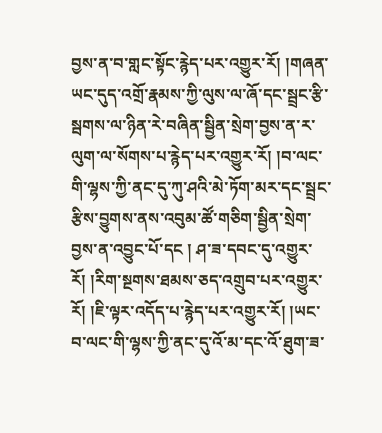བྱས་ན་བ་གླང་སྟོང་རྙེད་པར་འགྱུར་རོ། །གཞན་ཡང་དུད་འགྲོ་རྣམས་ཀྱི་ལུས་ལ་ཞོ་དང་སྦྲང་རྩི་སྦགས་ལ་ཉིན་རེ་བཞིན་སྦྱིན་སྲེག་བྱས་ན་ར་ལུག་ལ་སོགས་པ་རྙེད་པར་འགྱུར་རོ། །བ་ལང་གི་ལྷས་ཀྱི་ནང་དུ་ཀུ་ཤའི་མེ་ཏོག་མར་དང་སྦྲང་རྩིས་བྱུགས་ནས་འབུམ་ཚོ་གཅིག་སྦྱིན་སྲེག་བྱས་ན་འབྱུང་པོ་དང ། ཤ་ཟ་དབང་དུ་འགྱུར་རོ། །རིག་སྔགས་ཐམས་ཅད་འགྲུབ་པར་འགྱུར་རོ། །ཇི་ལྟར་འདོད་པ་རྙེད་པར་འགྱུར་རོ། །ཡང་བ་ལང་གི་ལྷས་ཀྱི་ནང་དུ་འོ་མ་དང་འོ་ཐུག་ཟ་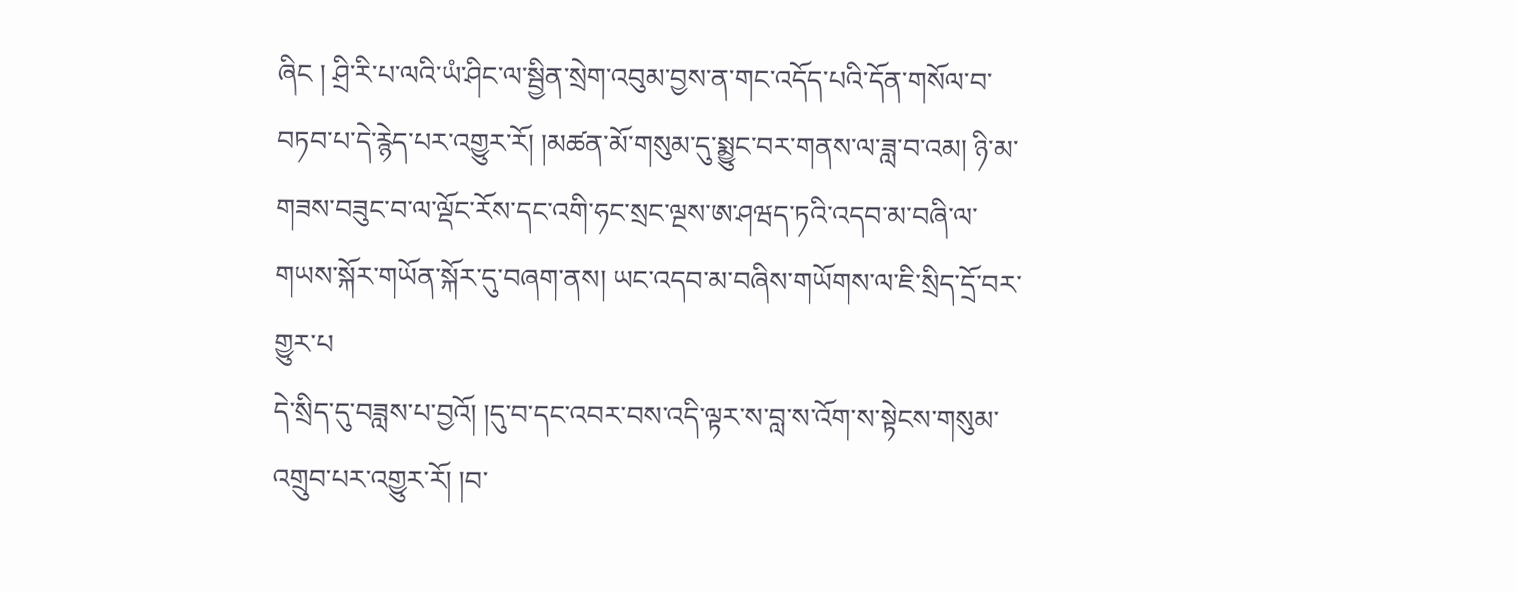ཞིང ། ཤྲི་རི་པ་ལའི་ཡཾ་ཤིང་ལ་སྦྱིན་སྲེག་འབུམ་བྱས་ན་གང་འདོད་པའི་དོན་གསོལ་བ་བཏབ་པ་དེ་རྙེད་པར་འགྱུར་རོ། །མཚན་མོ་གསུམ་དུ་སྨྱུང་བར་གནས་ལ་ཟླ་བ་འམ། ཉི་མ་གཟས་བཟུང་བ་ལ་ལྡོང་རོས་དང་འགི་ཧང་སྲང་ལྔས་ཨ་ཤཝད་ཏའི་འདབ་མ་བཞི་ལ་གཡས་སྐོར་གཡོན་སྐོར་དུ་བཞག་ནས། ཡང་འདབ་མ་བཞིས་གཡོགས་ལ་ཇི་སྲིད་དྲོ་བར་གྱུར་པ
དེ་སྲིད་དུ་བཟླས་པ་བྱའོ། །དུ་བ་དང་འབར་བས་འདི་ལྟར་ས་བླ་ས་འོག་ས་སྟེངས་གསུམ་འགྲུབ་པར་འགྱུར་རོ། །བ་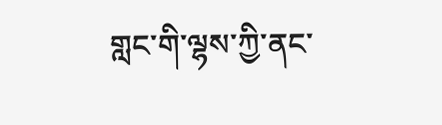གླང་གི་ལྷས་ཀྱི་ནང་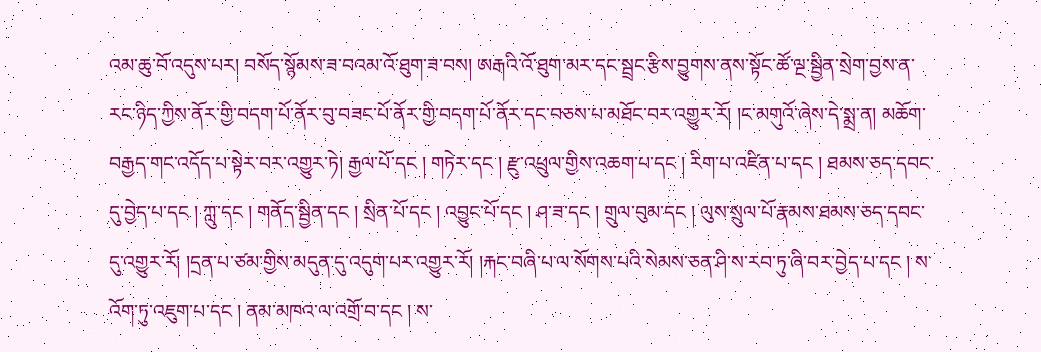འམ་ཆུ་བོ་འདུས་པར། བསོད་སྙོམས་ཟ་བའམ་འོ་ཐུག་ཟ་བས། ཨརྒའི་འོ་ཐུག་མར་དང་སྦྲང་རྩིས་བྱུགས་ནས་སྟོང་ཚོ་ལྔ་སྦྱིན་སྲེག་བྱས་ན་རང་ཉིད་ཀྱིས་ནོར་གྱི་བདག་པོ་ནོར་བུ་བཟང་པོ་ནོར་གྱི་བདག་པོ་ནོར་དང་བཅས་པ་མཐོང་བར་འགྱུར་རོ། །ང་མགུའོ་ཞེས་དེ་སྨྲ་ན། མཆོག་བརྒྱད་གང་འདོད་པ་སྟེར་བར་འགྱུར་ཏེ། རྒྱལ་པོ་དང ། གཏེར་དང ། རྫུ་འཕྲུལ་གྱིས་འཆག་པ་དང ། རིག་པ་འཛིན་པ་དང ། ཐམས་ཅད་དབང་དུ་བྱེད་པ་དང ། ཀླུ་དང ། གནོད་སྦྱིན་དང ། སྲིན་པོ་དང ། འབྱུང་པོ་དང ། ཤ་ཟ་དང ། གྲུལ་བུམ་དང ། ལུས་སྲུལ་པོ་རྣམས་ཐམས་ཅད་དབང་དུ་འགྱུར་རོ། །དྲན་པ་ཙམ་གྱིས་མདུན་དུ་འདུག་པར་འགྱུར་རོ། །རྐང་བཞི་པ་ལ་སོགས་པའི་སེམས་ཅན་ཤི་ས་རབ་ཏུ་ཞི་བར་བྱེད་པ་དང ། ས་འོག་ཏུ་འཇུག་པ་དང ། ནམ་མཁའ་ལ་འགྲོ་བ་དང ། ས་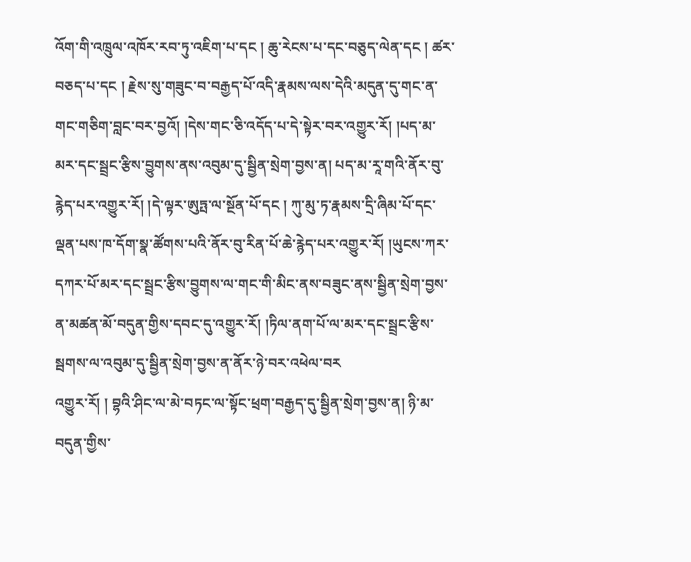འོག་གི་འཁྲུལ་འཁོར་རབ་ཏུ་འཇིག་པ་དང ། ཆུ་རེངས་པ་དང་བཅུད་ལེན་དང ། ཚར་བཅད་པ་དང ། རྗེས་སུ་གཟུང་བ་བརྒྱད་པོ་འདི་རྣམས་ལས་དེའི་མདུན་དུ་གང་ན་གང་གཅིག་བླང་བར་བྱའོ། །དེས་གང་ཅི་འདོད་པ་དེ་སྟེར་བར་འགྱུར་རོ། །པད་མ་མར་དང་སྦྲང་རྩིས་བྱུགས་ནས་འབུམ་དུ་སྦྱིན་སྲེག་བྱས་ན། པད་མ་རཱ་གའི་ནོར་བུ་རྙེད་པར་འགྱུར་རོ། །དེ་ལྟར་ཨུཏྤ་ལ་སྔོན་པོ་དང ། ཀུ་མུ་ཏ་རྣམས་དྲི་ཞིམ་པོ་དང་ལྡན་པས་ཁ་དོག་སྣ་ཚོགས་པའི་ནོར་བུ་རིན་པོ་ཆེ་རྙེད་པར་འགྱུར་རོ། །ཡུངས་ཀར་དཀར་པོ་མར་དང་སྦྲང་རྩིས་བྱུགས་ལ་གང་གི་མིང་ནས་བཟུང་ནས་སྦྱིན་སྲེག་བྱས་ན་མཚན་མོ་བདུན་གྱིས་དབང་དུ་འགྱུར་རོ། །ཏིལ་ནག་པོ་ལ་མར་དང་སྦྲང་རྩིས་སྦགས་ལ་འབུམ་དུ་སྦྱིན་སྲེག་བྱས་ན་ནོར་ཉེ་བར་འཕེལ་བར
འགྱུར་རོ། ། བྷའི་ཤིང་ལ་མེ་བཏང་ལ་སྟོང་ཕྲག་བརྒྱད་དུ་སྦྱིན་སྲེག་བྱས་ན། ཉི་མ་བདུན་གྱིས་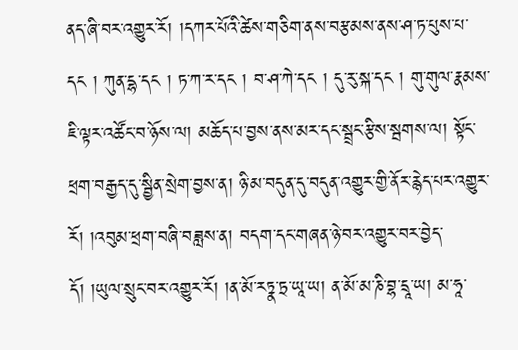ནད་ཞི་བར་འགྱུར་རོ། །དཀར་པོའི་ཚེས་གཅིག་ནས་བརྩམས་ནས་ཤ་ཏ་པུས་པ་དང ། ཀུན་དྷ་དང ། ཏ་ཀ་ར་དང ། བ་ཤ་ཀེ་དང ། དུ་རུ་སྐ་དང ། གུ་གུལ་རྣམས་ཇི་ལྟར་འཚོང་བ་ཉོས་ལ། མཆོད་པ་བྱས་ནས་མར་དང་སྦྲང་རྩིས་སྦགས་ལ། སྟོང་ཕྲག་བརྒྱད་དུ་སྦྱིན་སྲེག་བྱས་ན། ཉི་མ་བདུན་དུ་བདུན་འགྱུར་གྱི་ནོར་རྙེད་པར་འགྱུར་རོ། །འབུམ་ཕྲག་བཞི་བཟླས་ན། བདག་དང་གཞན་ཉེ་བར་འགྱུར་བར་བྱེད་དོ། །ཡུལ་སྲུང་བར་འགྱུར་རོ། །ན་མོ་རཏྣ་ཏྲ་ཡཱ་ཡ། ན་མོ་མ་ཎི་བྷ་དྲཱ་ཡ། མ་ཧཱ་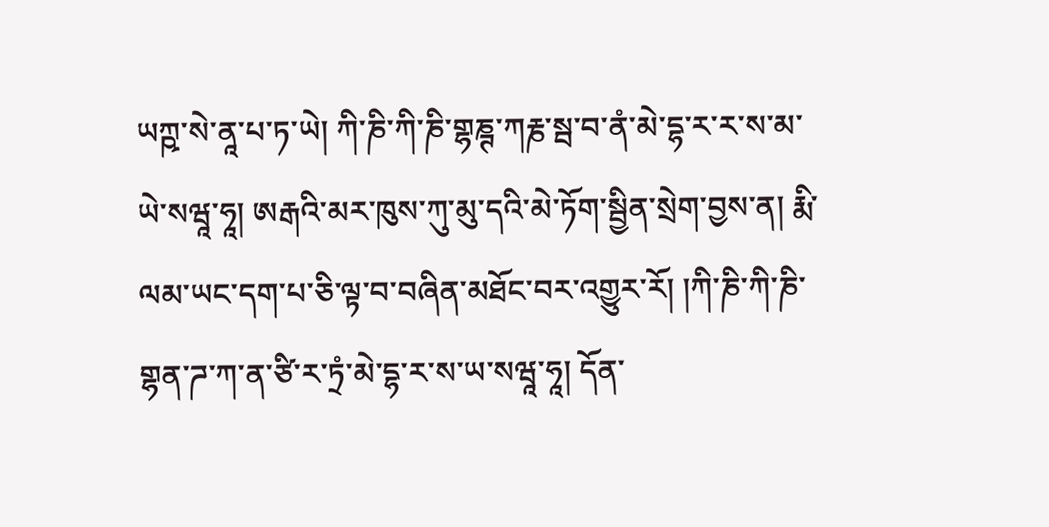ཡཀྵ་སེ་ནཱ་པ་ཏ་ཡེ། ཀི་ཎི་ཀི་ཎི་གྷཎྚ་ཀརྞ་སྦ་བ་ནཾ་མེ་དྷ་ར་ར་ས་མ་ཡེ་སཝཱ་ཧཱ། ཨརྒའི་མར་ཁུས་ཀུ་མུ་དའི་མེ་ཏོག་སྦྱིན་སྲེག་བྱས་ན། རྨི་ལམ་ཡང་དག་པ་ཅི་ལྟ་བ་བཞིན་མཐོང་བར་འགྱུར་རོ། །ཀི་ཎི་ཀི་ཎི་གྷན་ཌ་ཀ་ན་ཙི་ར་ཏྲཾ་མེ་དྷ་ར་ས་ཡ་སཝཱ་ཧཱ། དོན་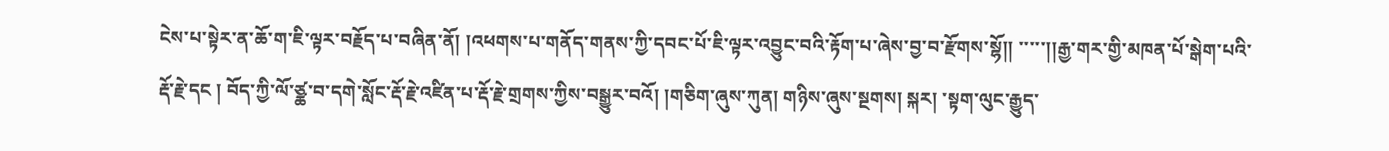ངེས་པ་སྟེར་ན་ཆོ་ག་ཇི་ལྟར་བརྗོད་པ་བཞིན་ནོ། །འཕགས་པ་གནོད་གནས་ཀྱི་དབང་པོ་ཇི་ལྟར་འབྱུང་བའི་རྟོག་པ་ཞེས་བྱ་བ་རྫོགས་སྷོ།། ་་་་་།།རྒྱ་གར་གྱི་མཁན་པོ་སྒེག་པའི་རྡོ་རྗེ་དང ། བོད་ཀྱི་ལོ་ཙྪ་བ་དགེ་སློང་རྡོ་རྗེ་འཛིན་པ་རྡོ་རྗེ་གྲགས་ཀྱིས་བསྒྱུར་བའོ། །གཅིག་ཞུས་ཀུན། གཉིས་ཞུས་སྔགས། སྐར། ་སྟག་ལུང་རྒྱུད་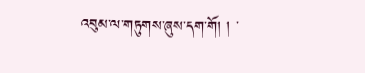འབུམ་ལ་གཏུགས་ཞུས་དག་གོ། ། ་